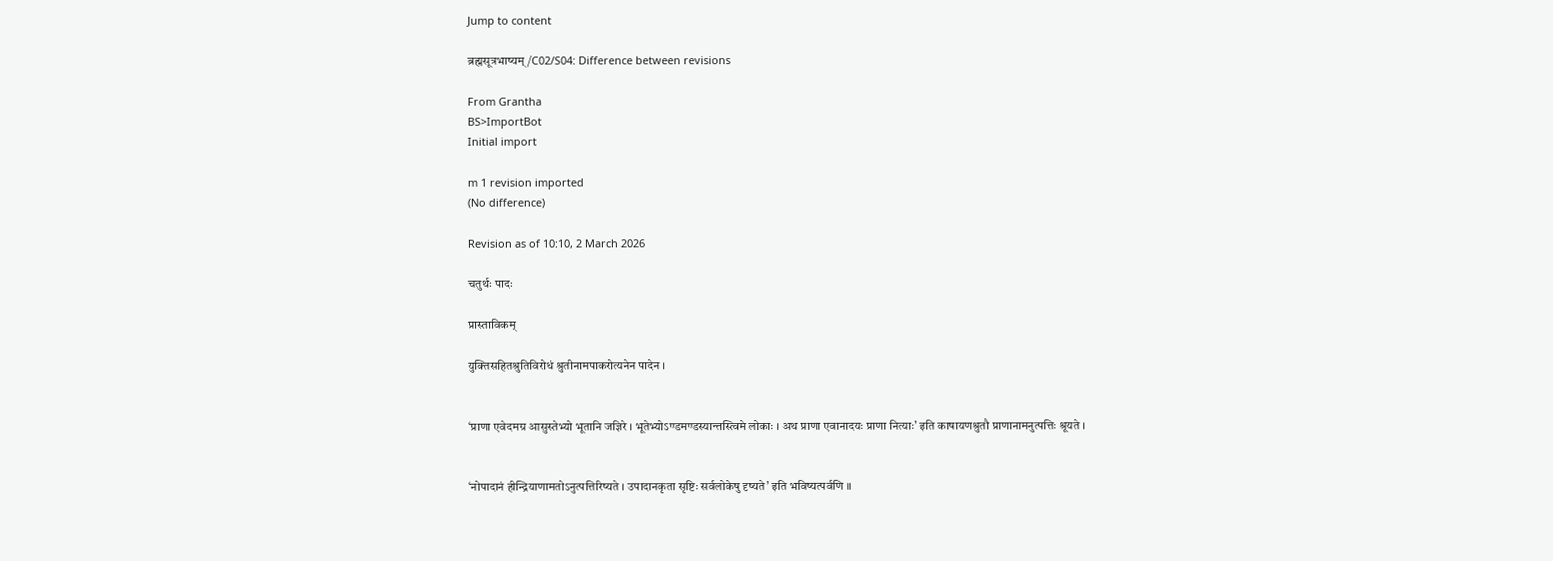Jump to content

ब्रह्मसूत्रभाष्यम्/C02/S04: Difference between revisions

From Grantha
BS>ImportBot
Initial import

m 1 revision imported
(No difference)

Revision as of 10:10, 2 March 2026

चतुर्थः पादः

प्रास्ताविकम्

युक्तिसहितश्रुतिविरोधं श्रुतीनामपाकरोत्यनेन पादेन ।


‘प्राणा एवेदमग्र आसुस्तेभ्यो भूतानि जज्ञिरे । भूतेभ्योऽण्डमण्डस्यान्तस्त्विमे लोकाः । अथ प्राणा एवानादयः प्राणा नित्याः’ इति काषायणश्रुतौ प्राणानामनुत्पत्तिः श्रूयते ।


‘नोपादानं हीन्द्रियाणामतोऽनुत्पत्तिरिष्यते । उपादानकृता सृष्टिः सर्वलोकेषु दृष्यते’ इति भविष्यत्पर्वणि ॥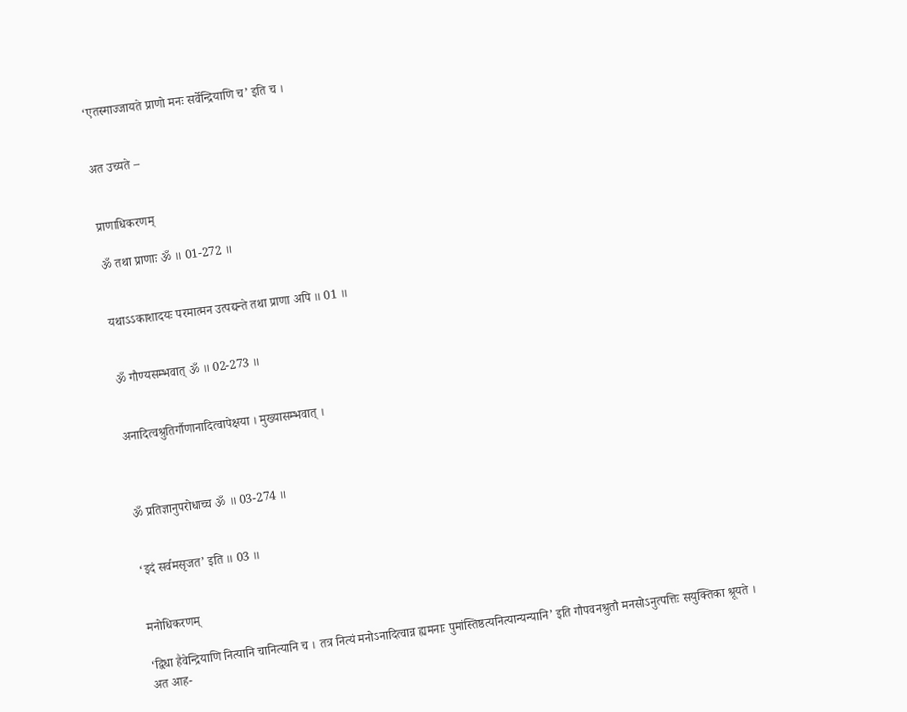‘एतस्माज्जायते प्राणो मनः सर्वेन्द्रियाणि च’ इति च ।


अत उच्यते –


प्राणाधिकरणम्

ॐ तथा प्राणाः ॐ ॥ 01-272 ॥


यथाऽऽकाशादयः परमात्मन उत्पद्यन्ते तथा प्राणा अपि ॥ 01 ॥


ॐ गौण्यसम्भवात् ॐ ॥ 02-273 ॥


अनादित्वश्रुतिर्गौणानादित्वापेक्षया । मुख्यासम्भवात् ।



ॐ प्रतिज्ञानुपरोधाच्च ॐ ॥ 03-274 ॥


‘इदं सर्वमसृजत’ इति ॥ 03 ॥


मनोधिकरणम्

‘द्विधा हैवेन्द्रियाणि नित्यानि चानित्यानि च । तत्र नित्यं मनोऽनादित्वान्न ह्यमनाः पुमांस्तिष्ठत्यनित्यान्यन्यानि’ इति गौपवनश्रुतौ मनसोऽनुत्पत्तिः सयुक्तिका श्रूयते । अत आह-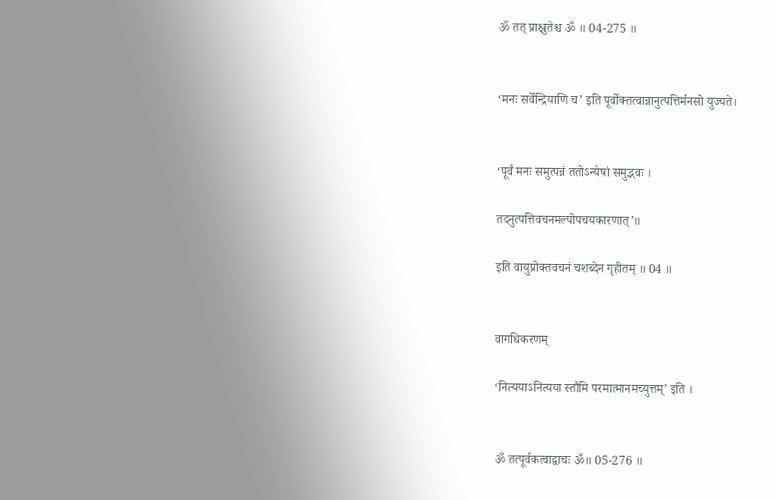ॐ तत् प्राक्ष्रुतेश्च ॐ ॥ 04-275 ॥


‘मनः सर्वेन्द्रियाणि च’ इति पूर्वोक्तत्वान्नानुत्पत्तिर्मनसो युज्यते।


‘पूर्वं मनः समुत्पन्नं ततोऽन्येषां समुद्भवः ।

तदनुत्पत्तिवचनमल्पोपचयकारणात्’॥

इति वायुप्रोक्तवचनं चशब्देन गृहीतम् ॥ 04 ॥


वागधिकरणम्

‘नित्ययाऽनित्यया स्तौमि परमात्मानमच्युत्तम्’ इति ।


ॐ तत्पूर्वकत्वाद्वाचः ॐ॥ 05-276 ॥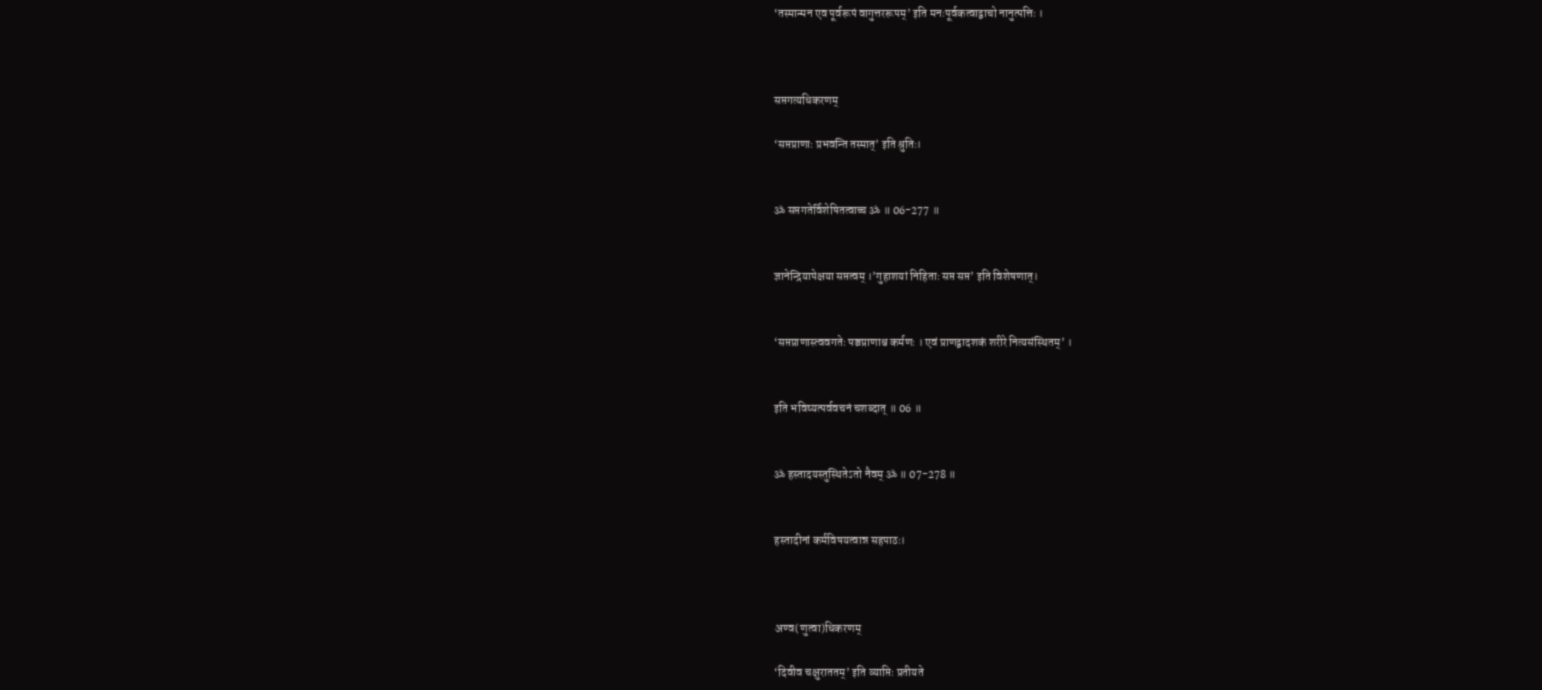‘तस्मान्मन एव पूर्वरूपं वागुत्तररूपम्’ इति मनःपूर्वकत्वाद्वाचो नानुत्पत्तिः ।



सप्तगत्यधिकरणम्

‘सप्तप्राणाः प्रभवन्ति तस्मात्’ इति श्रुतिः।


ॐ सप्तगतेर्विशेषितत्वाच्च ॐ ॥ 06-277 ॥


ज्ञानेन्द्रियापेक्षया सप्तत्वम् ।’गुहाशयां निहिताः सप्त सप्त’ इति विशेषणात्।


‘सप्तप्राणास्त्ववगतेः पञ्चप्राणाश्च कर्मणः । एवं प्राणद्वादशकं शरीरे नित्यसंस्थितम्’ ।


इति भविष्यत्पर्ववचनं चशब्दात् ॥ 06 ॥


ॐ हस्तादयस्तुस्थितेऽतो नैवम् ॐ ॥ 07-278 ॥


हस्तादीनां कर्मविषयत्वान्न सहपाठः।



अण्व(णुत्वा)धिकरणम्

‘दिवीव चक्षुराततम्’ इति व्याप्तिः प्रतीयते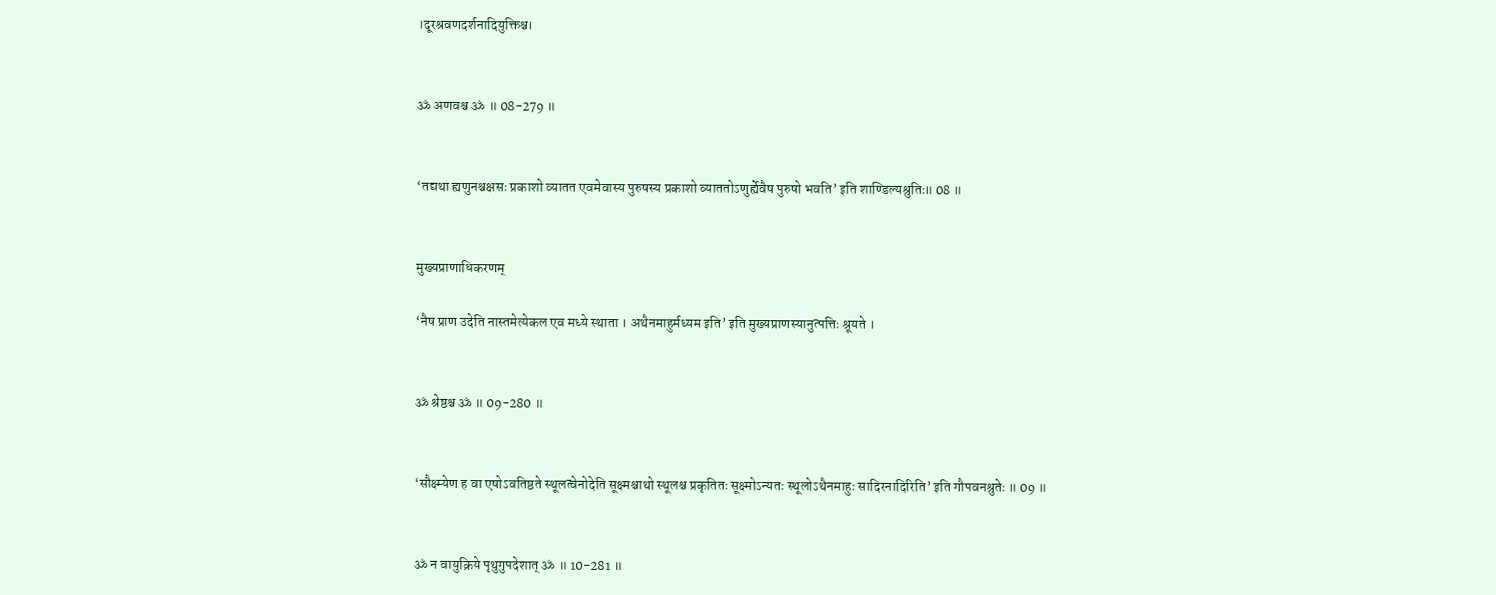।दूरश्रवणदर्शनादियुक्तिश्च।


ॐ अणवश्च ॐ ॥ 08-279 ॥


‘तद्यथा ह्यणुनश्चक्षसः प्रकाशो व्यातत एवमेवास्य पुरुषस्य प्रकाशो व्याततोऽणुर्ह्येवैष पुरुषो भवति’ इति शाण्डिल्यश्रुतिः॥ 08 ॥


मुख्यप्राणाधिकरणम्

‘नैष प्राण उदेति नास्तमेत्येकल एव मध्ये स्थाता । अथैनमाहुर्मध्यम इति’ इति मुख्यप्राणस्यानुत्पत्तिः श्रूयते ।


ॐ श्रेष्ठश्च ॐ ॥ 09-280 ॥


‘सौक्ष्म्येण ह वा एषोऽवतिष्ठते स्थूलत्वेनोदेति सूक्ष्मश्चाथो स्थूलश्च प्रकृतितः सूक्ष्मोऽन्यतः स्थूलोऽथैनमाहुः सादिरनादिरिति’ इति गौपवनश्रुतेः ॥ 09 ॥


ॐ न वायुक्रिये पृथुगुपदेशात् ॐ ॥ 10-281 ॥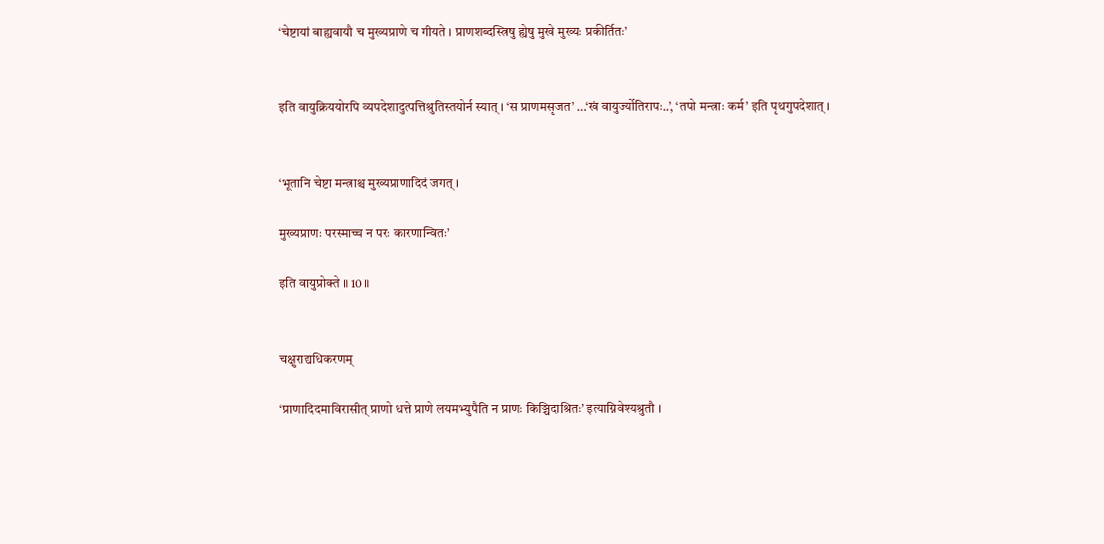‘चेष्टायां बाह्यवायौ च मुख्यप्राणे च गीयते । प्राणशब्दस्त्रिषु ह्येषु मुखे मुख्यः प्रकीर्तितः’


इति वायुक्रिययोरपि व्यपदेशादुत्पत्तिश्रुतिस्तयोर्न स्यात् । ‘स प्राणमसृजत’ …‘खं वायुर्ज्योतिरापः..’, ‘तपो मन्त्राः कर्म’ इति पृथगुपदेशात् ।


‘भूतानि चेष्टा मन्त्राश्च मुख्यप्राणादिदं जगत् ।

मुख्यप्राणः परस्माच्च न परः कारणान्वितः’

इति वायुप्रोक्ते ॥ 10 ॥


चक्षुराद्यधिकरणम्

‘प्राणादिदमाविरासीत् प्राणो धत्ते प्राणे लयमभ्युपैति न प्राणः किञ्चिदाश्रितः’ इत्याग्निवेश्यश्रुतौ ।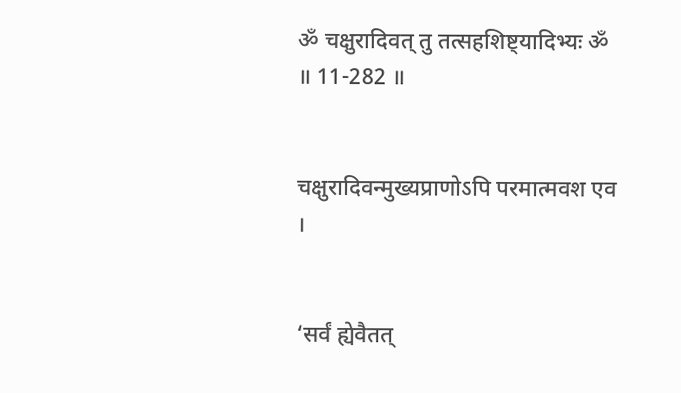ॐ चक्षुरादिवत् तु तत्सहशिष्ट्यादिभ्यः ॐ ॥ 11-282 ॥


चक्षुरादिवन्मुख्यप्राणोऽपि परमात्मवश एव ।


‘सर्वं ह्येवैतत्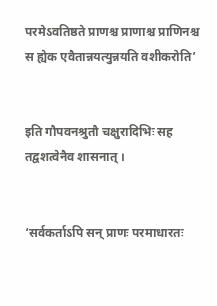परमेऽवतिष्ठते प्राणश्च प्राणाश्च प्राणिनश्च स ह्येक एवैतान्नयत्युन्नयति वशीकरोति’


इति गौपवनश्रुतौ चक्षुरादिभिः सह तद्वशत्वेनैव शासनात् ।


‘सर्वकर्ताऽपि सन् प्राणः परमाधारतः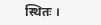स्थितः ।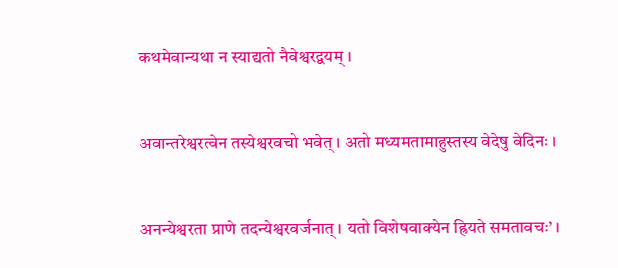कथमेवान्यथा न स्याद्यतो नैवेश्वरद्वयम् ।


अवान्तरेश्वरत्वेन तस्येश्वरवचो भवेत् । अतो मध्यमतामाहुस्तस्य वेदेषु वेदिनः ।


अनन्येश्वरता प्राणे तदन्येश्वरवर्जनात् । यतो विशेषवाक्येन ह्रियते समतावचः’ ।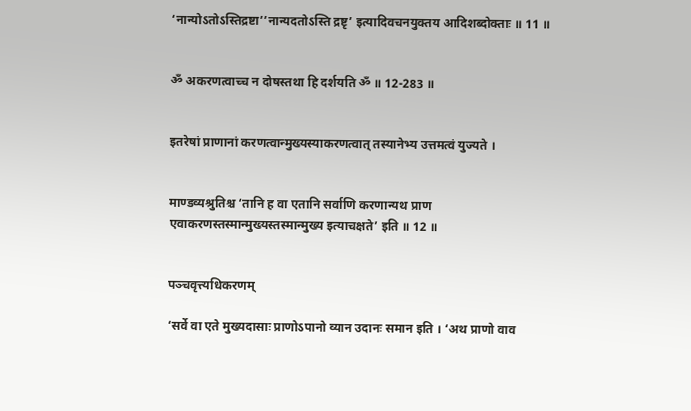‘नान्योऽतोऽस्तिद्रष्टा’’नान्यदतोऽस्ति द्रष्टृ’ इत्यादिवचनयुक्तय आदिशब्दोक्ताः ॥ 11 ॥


ॐ अकरणत्वाच्च न दोषस्तथा हि दर्शयति ॐ ॥ 12-283 ॥


इतरेषां प्राणानां करणत्वान्मुख्यस्याकरणत्वात् तस्यानेभ्य उत्तमत्वं युज्यते ।


माण्डव्यश्रुतिश्च ‘तानि ह वा एतानि सर्वाणि करणान्यथ प्राण एवाकरणस्तस्मान्मुख्यस्तस्मान्मुख्य इत्याचक्षते’ इति ॥ 12 ॥


पञ्चवृत्त्यधिकरणम्

‘सर्वे वा एते मुख्यदासाः प्राणोऽपानो व्यान उदानः समान इति । ‘अथ प्राणो वाव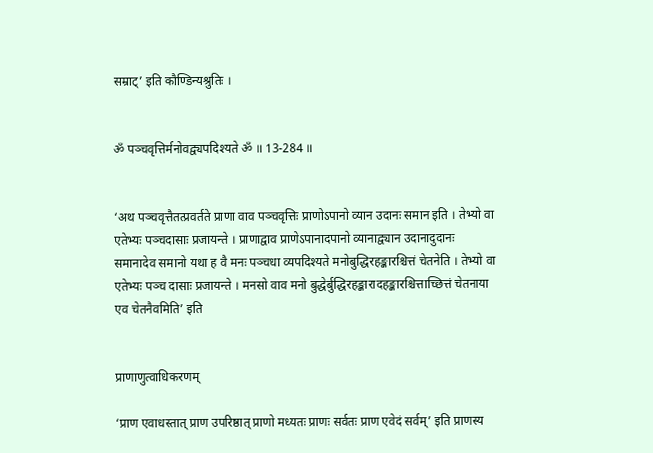सम्राट्’ इति कौण्डिन्यश्रुतिः ।


ॐ पञ्चवृत्तिर्मनोवद्व्यपदिश्यते ॐ ॥ 13-284 ॥


‘अथ पञ्चवृत्तैतत्प्रवर्तते प्राणा वाव पञ्चवृत्तिः प्राणोऽपानो व्यान उदानः समान इति । तेभ्यो वा एतेभ्यः पञ्चदासाः प्रजायन्ते । प्राणाद्वाव प्राणेऽपानादपानो व्यानाद्व्यान उदानादुदानः समानादेव समानो यथा ह वै मनः पञ्चधा व्यपदिश्यते मनोबुद्धिरहङ्कारश्चित्तं चेतनेति । तेभ्यो वा एतेभ्यः पञ्च दासाः प्रजायन्ते । मनसो वाव मनो बुद्धेर्बुद्धिरहङ्कारादहङ्कारश्चित्ताच्छित्तं चेतनाया एव चेतनैवमिति’ इति


प्राणाणुत्वाधिकरणम्

‘प्राण एवाधस्तात् प्राण उपरिष्ठात् प्राणो मध्यतः प्राणः सर्वतः प्राण एवेदं सर्वम्’ इति प्राणस्य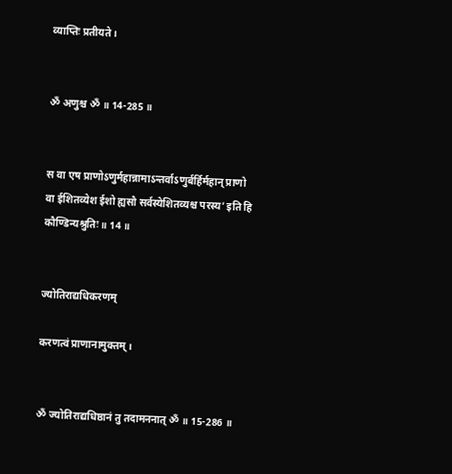व्याप्तिः प्रतीयते ।


ॐ अणुश्च ॐ ॥ 14-285 ॥


स वा एष प्राणोऽणुर्महान्नामाऽन्तर्वाऽणुर्बर्हिर्महान् प्राणो वा ईशितव्येश ईशो ह्यसौ सर्वस्येशितव्यश्च परस्य’ इति हि कौण्डिन्यश्रुतिः ॥ 14 ॥


ज्योतिराद्यधिकरणम्

करणत्वं प्राणानामुक्तम् ।


ॐ ज्योतिराद्यधिष्ठानं तु तदामननात् ॐ ॥ 15-286 ॥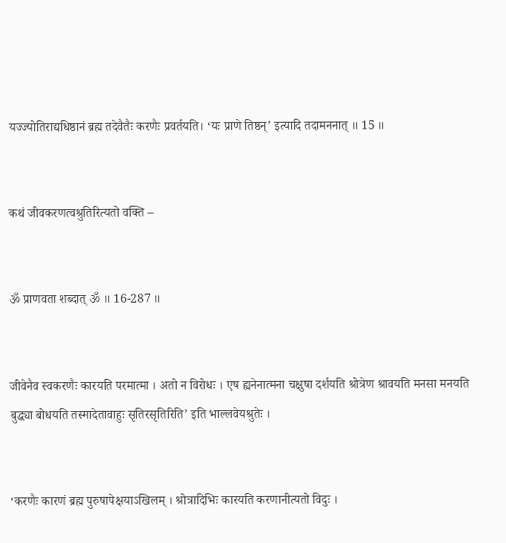यज्ज्योतिराद्यधिष्ठानं ब्रह्म तदेवैतैः करणैः प्रवर्तयति। ‘यः प्राणे तिष्ठन्’ इत्यादि तदामननात् ॥ 15 ॥


कथं जीवकरणत्वश्रुतिरित्यतो वक्ति –


ॐ प्राणवता शब्दात् ॐ ॥ 16-287 ॥


जीवेनैव स्वकरणैः कारयति परमात्मा । अतो न विरोधः । एष ह्यनेनात्मना चक्षुषा दर्शयति श्रोत्रेण श्रावयति मनसा मनयति बुद्ध्या बोधयति तस्मादेतावाहुः सृतिरसृतिरिति’ इति भाल्लवेयश्रुतेः ।


‘करणैः कारणं ब्रह्म पुरुषापेक्षयाऽखिलम् । श्रोत्रादिभिः कारयति करणानीत्यतो विदुः ।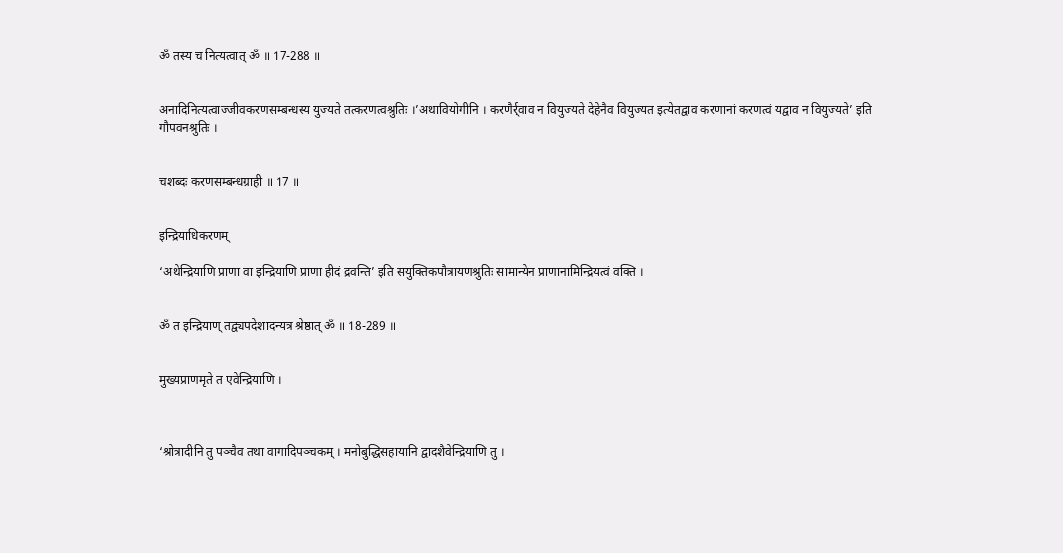ॐ तस्य च नित्यत्वात् ॐ ॥ 17-288 ॥


अनादिनित्यत्वाज्जीवकरणसम्बन्धस्य युज्यते तत्करणत्वश्रुतिः ।’अथावियोगीनि । करणैर्र्वाव न वियुज्यते देहेनैव वियुज्यत इत्येतद्वाव करणानां करणत्वं यद्वाव न वियुज्यते’ इति गौपवनश्रुतिः ।


चशब्दः करणसम्बन्धग्राही ॥ 17 ॥


इन्द्रियाधिकरणम्

‘अथेन्द्रियाणि प्राणा वा इन्द्रियाणि प्राणा हीदं द्रवन्ति’ इति सयुक्तिकपौत्रायणश्रुतिः सामान्येन प्राणानामिन्द्रियत्वं वक्ति ।


ॐ त इन्द्रियाण् तद्व्यपदेशादन्यत्र श्रेष्ठात् ॐ ॥ 18-289 ॥


मुख्यप्राणमृते त एवेन्द्रियाणि ।



‘श्रोत्रादीनि तु पञ्चैव तथा वागादिपञ्चकम् । मनोबुद्धिसहायानि द्वादशैवेन्द्रियाणि तु ।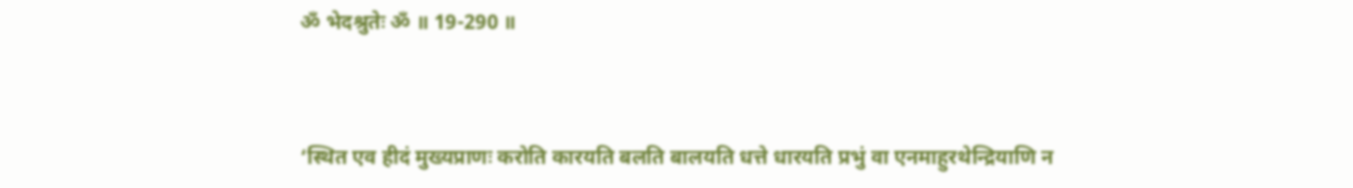ॐ भेदश्रुतेः ॐ ॥ 19-290 ॥


‘स्थित एव हीदं मुख्यप्राणः करोति कारयति बलति बालयति धत्ते धारयति प्रभुं वा एनमाहुरथेन्द्रियाणि न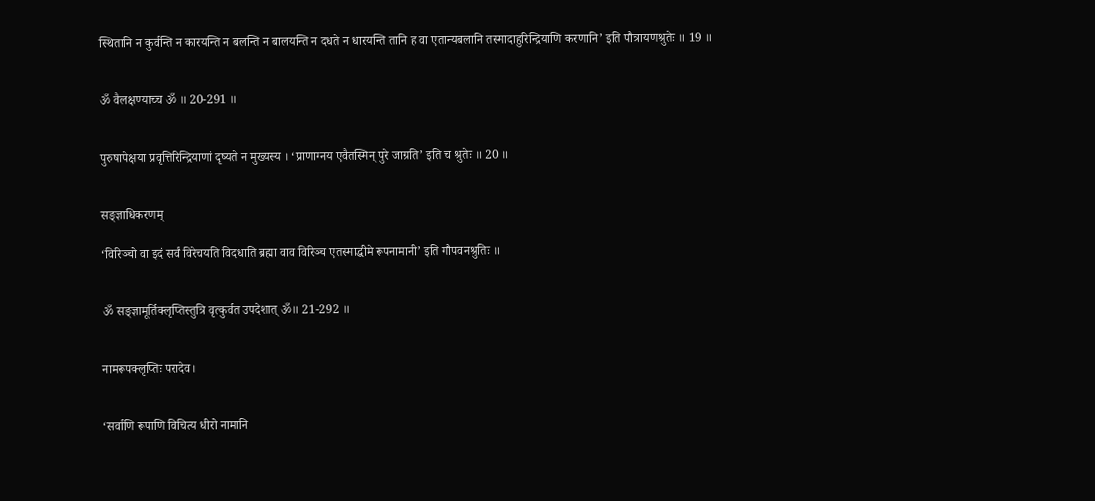स्थितानि न कुर्वन्ति न कारयन्ति न बलन्ति न बालयन्ति न दधते न धारयन्ति तानि ह वा एतान्यबलानि तस्मादाहुरिन्द्रियाणि करणानि’ इति पौत्रायणश्रुतेः ॥ 19 ॥


ॐ वैलक्षण्याच्च ॐ ॥ 20-291 ॥


पुरुषापेक्षया प्रवृत्तिरिन्द्रियाणां दृष्यते न मुख्यस्य । ‘प्राणाग्नय एवैतस्मिन् पुरे जाग्रति’ इति च श्रुतेः ॥ 20 ॥


सङ्ज्ञाधिकरणम्

‘विरिञ्चो वा इदं सर्वं विरेचयति विदधाति ब्रह्मा वाव विरिञ्च एतस्माद्धीमे रूपनामानी’ इति गौपवनश्रुतिः ॥


ॐ सङ्ज्ञामूर्तिक्लृप्तिस्तुत्रि वृत्कुर्वत उपदेशात् ॐ॥ 21-292 ॥


नामरूपक्लृप्तिः परादेव।


‘सर्वाणि रूपाणि विचित्य धीरो नामानि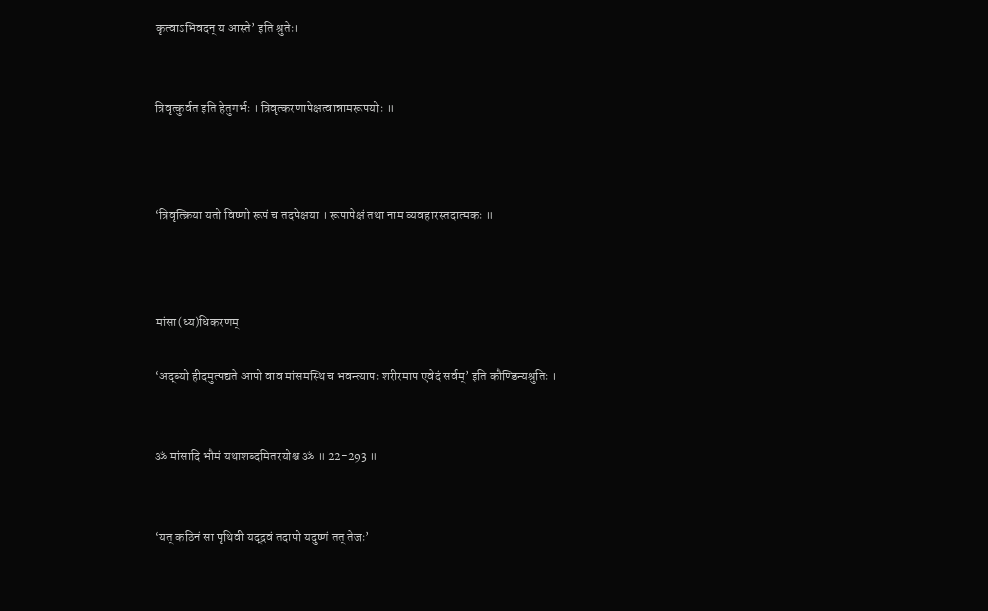कृत्वाऽभिवदन् य आस्ते’ इति श्रुतेः।


त्रिवृत्कुर्वत इति हेतुगर्भः । त्रिवृत्करणापेक्षत्वान्नामरूपयोः ॥



‘त्रिवृत्क्रिया यतो विष्णो रूपं च तदपेक्षया । रूपापेक्षं तथा नाम व्यवहारस्तदात्मकः ॥



मांसा(ध्य)धिकरणम्

‘अद्ब्यो हीदमुत्पद्यते आपो वाव मांसमस्थि च भवन्त्यापः शरीरमाप एवेदं सर्वम्’ इति कौण्डिन्यश्रुतिः ।


ॐ मांसादि भौमं यथाशब्दमितरयोश्च ॐ ॥ 22-293 ॥


‘यत् कठिनं सा पृथिवी यद्द्रवं तदापो यदुष्णं तत् तेजः’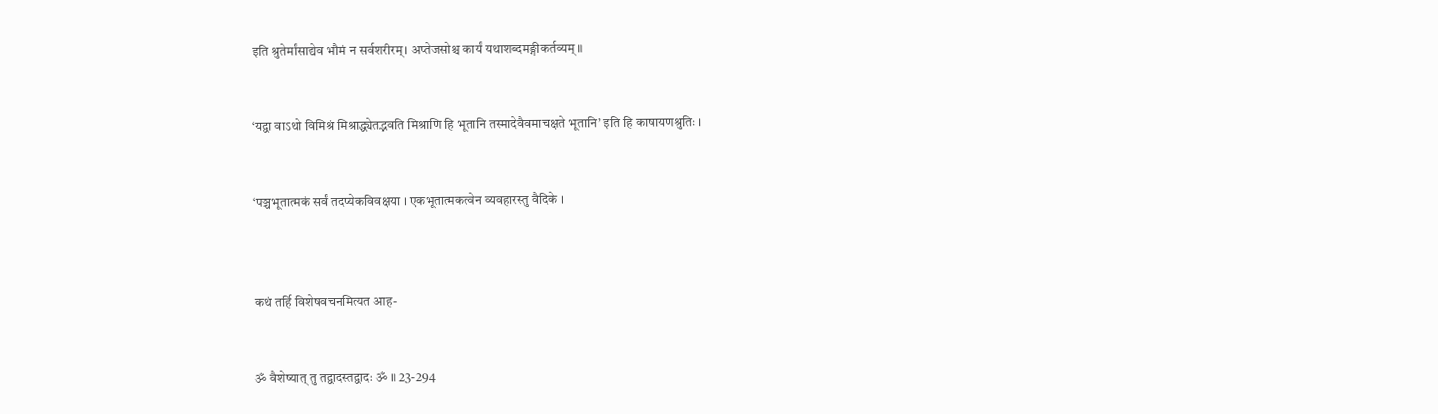इति श्रुतेर्मांसाद्येव भौमं न सर्वशरीरम्। अप्तेजसोश्च कार्यं यथाशब्दमङ्गीकर्तव्यम् ॥


‘यद्वा वाऽथो विमिश्रं मिश्राद्ध्येतद्भवति मिश्राणि हि भूतानि तस्मादेवैवमाचक्षते भूतानि’ इति हि काषायणश्रुतिः ।


‘पञ्चभूतात्मकं सर्वं तदप्येकविवक्षया । एकभूतात्मकत्वेन व्यवहारस्तु वैदिके ।



कथं तर्हि विशेषवचनमित्यत आह-


ॐ वैशेष्यात् तु तद्वादस्तद्वादः ॐ ॥ 23-294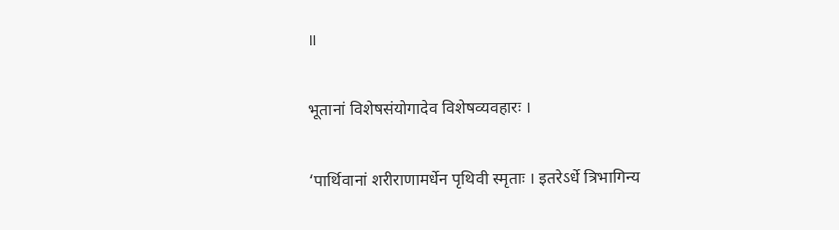॥


भूतानां विशेषसंयोगादेव विशेषव्यवहारः ।


‘पार्थिवानां शरीराणामर्धेन पृथिवी स्मृताः । इतरेऽर्धे त्रिभागिन्य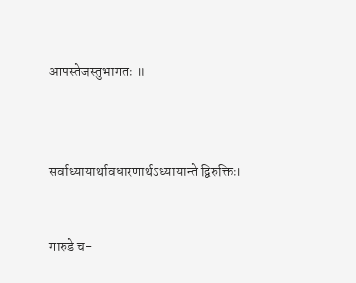आपस्तेजस्तुभागतः ॥



सर्वाध्यायार्थावधारणार्थऽध्यायान्ते द्विरुक्तिः।


गारुडे च-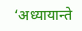‘अध्यायान्ते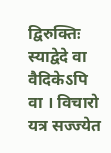द्विरुक्तिः स्याद्वेदे वा वैदिकेऽपि वा । विचारो यत्र सज्ज्येत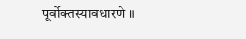पूर्वोक्तस्यावधारणे ॥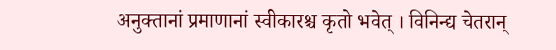अनुक्तानां प्रमाणानां स्वीकारश्च कृतो भवेत् । विनिन्द्य चेतरान्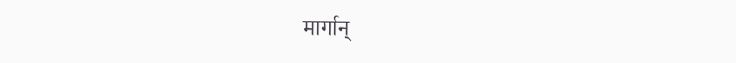मार्गान्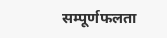सम्पूर्णफलता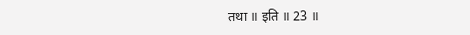तथा ॥ इति ॥ 23 ॥